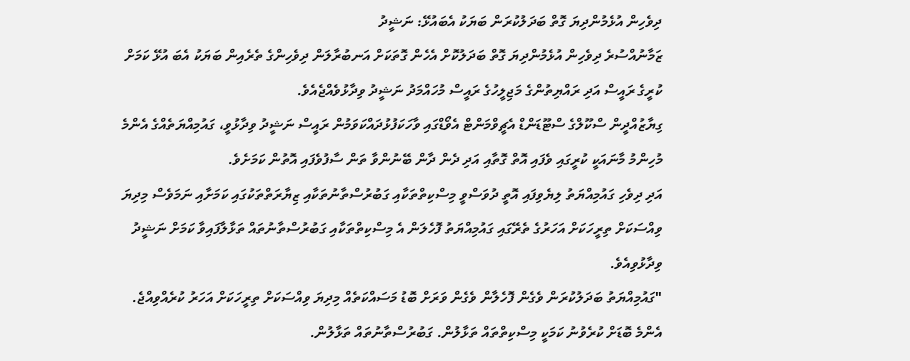ދިވެހިން އުޅެމުންދިޔަ ގޮތް ބަދަލުކުރަން ބަޔަކު އެބައުޅޭ: ނަޝީދު
ޒަމާނުއްސުރެ ދިވެހިން އުޅެމުންދިޔަ ގޮތް ބަދަލުކޮށް އެހެން ގޮތަކަށް އަނބުރާލަން ދިވެހިންގެ ތެރެއިން ބަޔަކު އެބަ އުޅޭ ކަމަށް ކުރީގެ ރައީސް އަދި ރައްޔިތުންގެ މަޖިލީހުގެ ރައީސް މުހައްމަދު ނަޝީދު ވިދާޅުވެއްޖެއެވެ.
ގިޔާޒުއްދީން ސްކޫލްގެ ސްޓޫޑަންޑް އެޗީވްމަންޓް އެވޯޑްގައި ވާހަކަފުޅުދައްކަވަމުން ރައީސް ނަޝީދު ވިދާޅުވީ، ގައުމިއްޔަތެއްގެ އެންމެ މުހިންމު މާނައަކީ ކުރީގައި ވެފައި އޮތް ގޮތާއި އަދި ދެން ދާން ބޭނުންވާ ތަން ސާފުވެފައި އޮތުން ކަމަށެވެ.
އަދި ދިވެހި ގައުމިއްޔަތު ލިޔެވިފައި އޮތީ ދުވަސްވީ މިސްކިތްތަކާއި ގަބުރުސްތާނުތަކާއި ޒިޔާރަތްތަކުގައި ކަމަށާއި ނަމަވެސް މިދިޔަ ވިއްސަކަށް ތިރީހަކަށް އަހަރުގެ ތެރޭގައި ގައުމިއްޔަތު ފޮހެލަން އެ މިސްކިތްތަކާއި ގަބުރުސްތާނުތައް ތަޅާލާފައިވާ ކަމަށް ނަޝީދު ވިދާޅުވިއެވެ.
"ގައުމިއްޔަތު ބަދަލުކުރަން ވެގެން ފޮހެލާން ވެގެން ވަރަށް ބޮޑު މަސައްކަތެއް މިދިޔަ ވިއްސަކަށް ތިރީހަކަށް އަހަރު ކުރެއްވިއްޖެ. އެންމެ ބޮޑަށް ކުރެވުނު ކަމަކީ މިސްކިތްތައް ތަޅާލުން. ގަބުރުސްތާނުތައް ތަޅާލުން.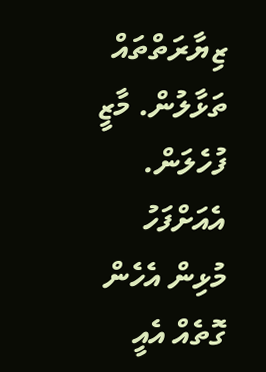ޒިޔާރަތްތައް ތަޅާލުން. މާޒީ ފުހެލަން. އެއަށްފަހު މުޅިން އެހެން ގޮތެއް އެއީ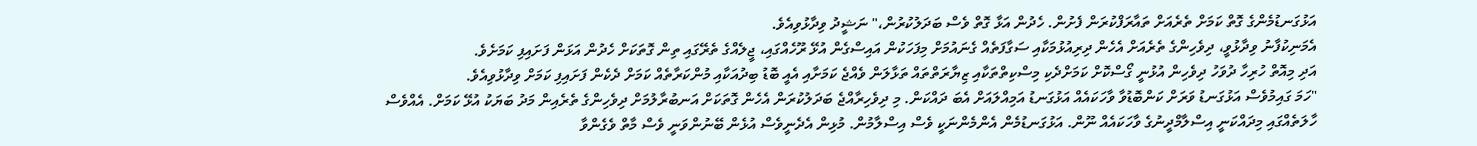އަޅުގަނޑުމެންގެ ގޮތް ކަމަށް ތެރެއަށް ތައާރަފްކުރަން ފެށުން. ހެދުން އަޅާ ގޮތް ވެސް ބަދަލުކުރުން،" ނަޝީދު ވިދާޅުވިއެވެ.
އެމަނިކުފާނު ވިދާޅުވީ، ދިވެހިންގެ ތެރެއަށް އެހެން ދިރިއުޅުމަކާއި ސަގާފަތެއް ގެނައުމަށް މިފަހަކުން އައިސްގެން އުޅޭ ރޫހެއްގައި، ޖީލެއްގެ ތެރޭގައި ތިން ގޮތަކަށް ހެދުން އަޅަން ފަށައިފި ކަމަށެވެ.
އަދި މިއޮތް ހުރިހާ ދުވަހު ދިވެހިން އުޅުނީ ގޯސްކޮށް ކަމަށްދެކި މިސްކިތްތަކާއި ޒިޔާރަތްތައް ތަޅާލަން ވެއްޖެ ކަމަށާއި އެއީ ބޮޑު ބިދުއަކާއި މުންކަރާތެއް ކަމަށް ދެކެން ފަށައިފި ކަމަށް ވިދާޅުވިއެވެ.
"ހަމަ ގައިމުވެސް އަޅުގަނޑު ވަރަށް ކަންބޮޑުވާ ވާހަކައެއް އަޅުގަނޑު އަމިއްލައަށް އެބަ ދައްކަން. މި ދިވެހިރާއްޖެ ބަދަލުކުރަން އެހެން ގޮތަކަށް އަނބުރާލުމަށް ދިވެހިންގެ ތެރެއިން މަދު ބަޔަކު އުޅޭ ކަމަށް. އެއްވެސް ހާލަތެއްގައި މިދައްކަނީ އިސްލާމްދީނުގެ ވާހަކައެއް ނޫން. އަޅުގަނޑުމެން އެންމެންނަކީ ވެސް އިސްލާމުން. މުޅިން އެދެނީވެސް އުޅެން ބޭނުންވަނީ ވެސް މާތް ވެގެންވާ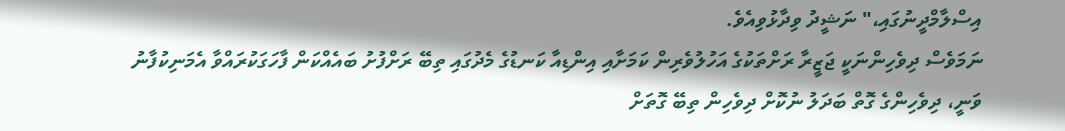އިސްލާމްދީނުގައި،" ނަޝީދު ވިދާޅުވިއެވެ.
ނަމަވެސް ދިވެހިންނަކީ ޖަޒީރާ ރަށްތަކުގެ އަހުލުވެރިން ކަމަށާއި އިންޑިއާ ކަނޑުގެ މެދުގައި ތިބޭ ރަށްފުށު ބައެއްކަން ފާހަގަކުރައްވާ އެމަނިކުފާނު ވަނީ، ދިވެހިންގެ ގޮތް ބަދަލު ނުކޮށް ދިވެހިން ތިބޭ ގޮތަށް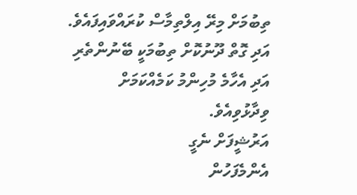ތިބުމަށް މިރޭ އިލްތިމާސް ކުރައްވައިފައެވެ. އަދި ގޮތް ދޫނުކޮށް ތިބުމަކީ ބޭނުންތެރި އަދި އެހާމެ މުހިންމު ކަމެއްކަމަށް ވިދާޅުވިއެވެ.
އަރުޝީފަށް ނެގީ
އެންމެފަހުން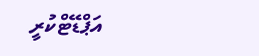އަޕްޑޭޓްކުރީ